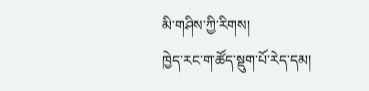མི་གཤིས་ཀྱི་རིགས།
ཁྱེད་རང་ག་ཚོད་སྡུག་པོ་རེད་དམ།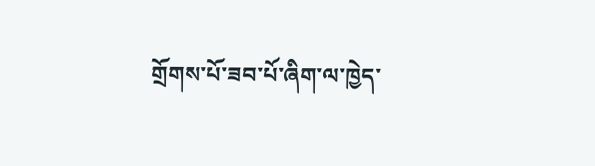གྲོགས་པོ་ཟབ་པོ་ཞིག་ལ་ཁྱེད་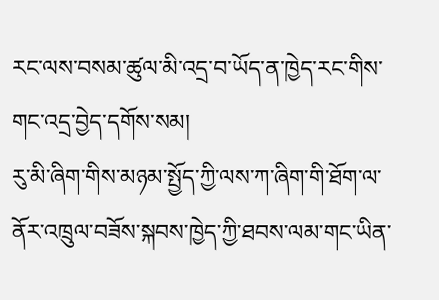རང་ལས་བསམ་ཚུལ་མི་འདྲ་བ་ཡོད་ན་ཁྱེད་རང་གིས་གང་འདྲ་བྱེད་དགོས་སམ།
རུ་མི་ཞིག་གིས་མཉམ་སྤྱོད་ཀྱི་ལས་ཀ་ཞིག་གི་ཐོག་ལ་ནོར་འཁྲུལ་བཟོས་སྐབས་ཁྱེད་ཀྱི་ཐབས་ལམ་གང་ཡིན་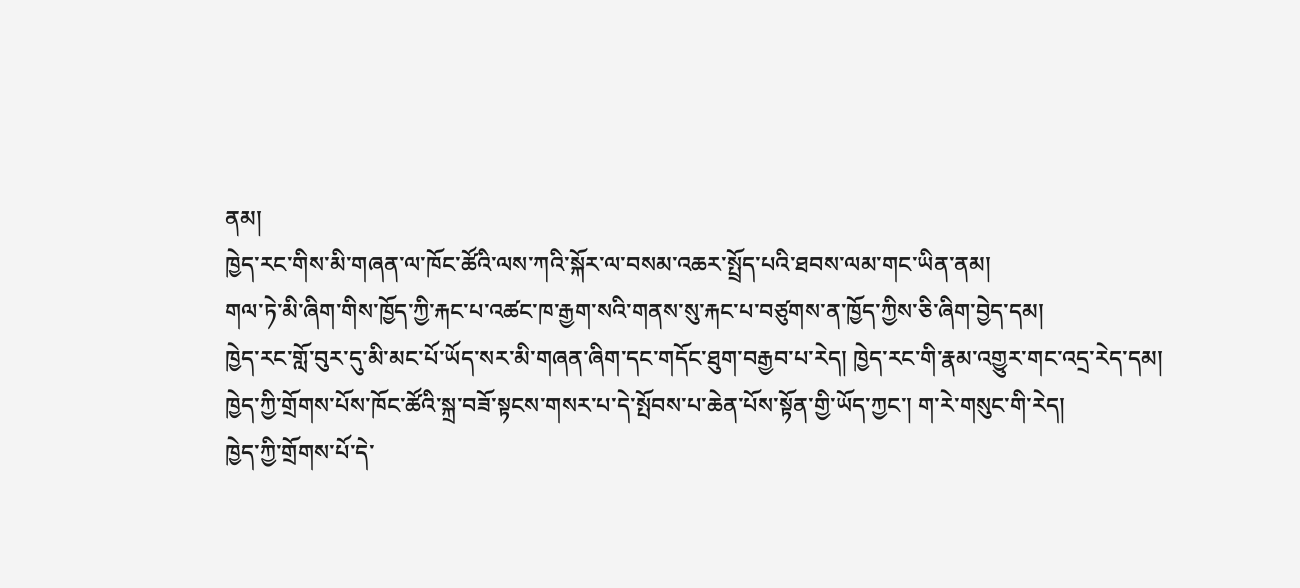ནམ།
ཁྱེད་རང་གིས་མི་གཞན་ལ་ཁོང་ཚོའི་ལས་ཀའི་སྐོར་ལ་བསམ་འཆར་སྤྲོད་པའི་ཐབས་ལམ་གང་ཡིན་ནམ།
གལ་ཏེ་མི་ཞིག་གིས་ཁྱོད་ཀྱི་རྐང་པ་འཚང་ཁ་རྒྱག་སའི་གནས་སུ་རྐང་པ་བཙུགས་ན་ཁྱོད་ཀྱིས་ཅི་ཞིག་བྱེད་དམ།
ཁྱེད་རང་གློ་བུར་དུ་མི་མང་པོ་ཡོད་སར་མི་གཞན་ཞིག་དང་གདོང་ཐུག་བརྒྱབ་པ་རེད། ཁྱེད་རང་གི་རྣམ་འགྱུར་གང་འདྲ་རེད་དམ།
ཁྱེད་ཀྱི་གྲོགས་པོས་ཁོང་ཚོའི་སྐྲ་བཟོ་སྟངས་གསར་པ་དེ་སྤོབས་པ་ཆེན་པོས་སྟོན་གྱི་ཡོད་ཀྱང་། ག་རེ་གསུང་གི་རེད།
ཁྱེད་ཀྱི་གྲོགས་པོ་དེ་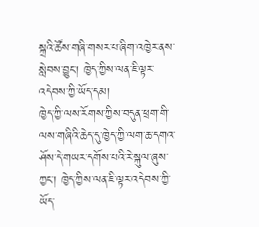སྐྲའི་ཚོས་གཞི་གསར་པ་ཞིག་འཁྱེར་ནས་སླེབས་བྱུང་། ཁྱེད་ཀྱིས་ལན་ཇི་ལྟར་འདེབས་ཀྱི་ཡོད་དམ།
ཁྱེད་ཀྱི་ལས་རོགས་ཀྱིས་བདུན་ཕྲག་གི་ལས་གཞིའི་ཆེད་དུ་ཁྱེད་ཀྱི་ལག་ཆ་དགའ་ཤོས་དེ་གཡར་དགོས་པའི་རེ་སྐུལ་ཞུས་ཀྱང་། ཁྱེད་ཀྱིས་ལན་ཇི་ལྟར་འདེབས་ཀྱི་ཡོད་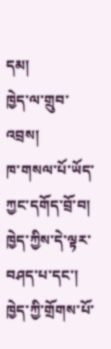དམ།
ཁྱེད་ལ་གྲུབ་འབྲས།
ཁ་གསལ་པོ་ཡོད་ཀྱང་དགོད་བྲོ་བ།
ཁྱེད་ཀྱིས་དེ་ལྟར་བཤད་པ་དང་། ཁྱེད་ཀྱི་གྲོགས་པོ་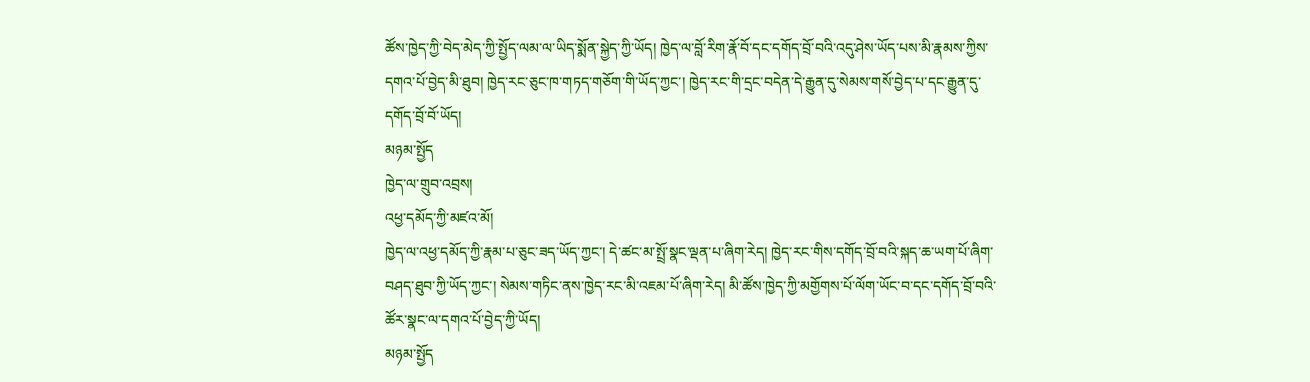ཚོས་ཁྱེད་ཀྱི་བེད་མེད་ཀྱི་སྤྱོད་ལམ་ལ་ཡིད་སྨོན་སྐྱེད་ཀྱི་ཡོད། ཁྱེད་ལ་བློ་རིག་རྣོ་བོ་དང་དགོད་བྲོ་བའི་འདུ་ཤེས་ཡོད་པས་མི་རྣམས་ཀྱིས་དགའ་པོ་བྱེད་མི་ཐུབ། ཁྱེད་རང་ཅུང་ཁ་གཏད་གཅོག་གི་ཡོད་ཀྱང་། ཁྱེད་རང་གི་དྲང་བདེན་དེ་རྒྱུན་དུ་སེམས་གསོ་བྱེད་པ་དང་རྒྱུན་དུ་དགོད་བྲོ་བོ་ཡོད།
མཉམ་སྤྱོད
ཁྱེད་ལ་གྲུབ་འབྲས།
འཕྱ་དམོད་ཀྱི་མཛའ་མོ།
ཁྱེད་ལ་འཕྱ་དམོད་ཀྱི་རྣམ་པ་ཅུང་ཟད་ཡོད་ཀྱང་། དེ་ཚང་མ་སྤྲོ་སྣང་ལྡན་པ་ཞིག་རེད། ཁྱེད་རང་གིས་དགོད་བྲོ་བའི་སྐད་ཆ་ཡག་པོ་ཞིག་བཤད་ཐུབ་ཀྱི་ཡོད་ཀྱང་། སེམས་གཏིང་ནས་ཁྱེད་རང་མི་འཇམ་པོ་ཞིག་རེད། མི་ཚོས་ཁྱེད་ཀྱི་མགྱོགས་པོ་ལོག་ཡོང་བ་དང་དགོད་བྲོ་བའི་ཚོར་སྣང་ལ་དགའ་པོ་བྱེད་ཀྱི་ཡོད།
མཉམ་སྤྱོད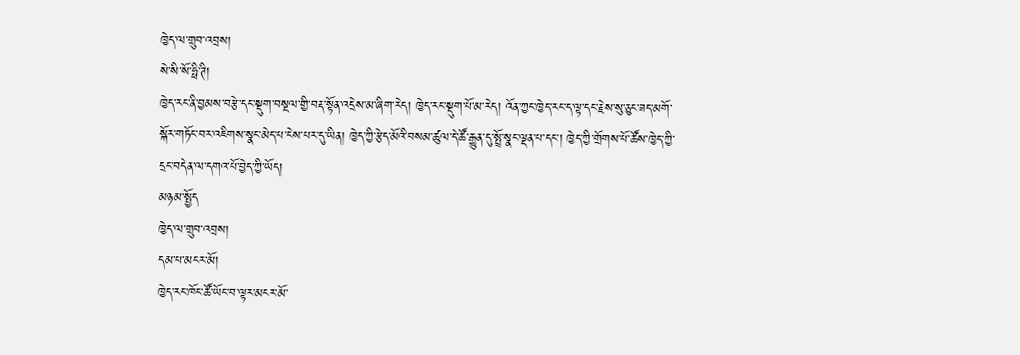ཁྱེད་ལ་གྲུབ་འབྲས།
སེ་སི་སོ་ཧྥི་ཊི།
ཁྱེད་རང་ནི་བྱམས་བརྩེ་དང་སྡུག་བསྔལ་གྱི་བརྡ་སྟོན་འདྲེས་མ་ཞིག་རེད། ཁྱེད་རང་སྡུག་པོ་མ་རེད། འོན་ཀྱང་ཁྱེད་རང་ད་ལྟ་དང་རྗེས་སུ་ཅུང་ཟད་མགོ་སྐོར་གཏོང་བར་འཇིགས་སྣང་མེད་པ་ངེས་པར་དུ་ཡིན། ཁྱེད་ཀྱི་རྩེད་མོའི་བསམ་ཚུལ་དེ་ཚོ་རྒྱུན་དུ་སྤྲོ་སྣང་ལྡན་པ་དང་། ཁྱེད་ཀྱི་གྲོགས་པོ་ཚོས་ཁྱེད་ཀྱི་དྲང་བདེན་ལ་དགའ་པོ་བྱེད་ཀྱི་ཡོད།
མཉམ་སྤྱོད
ཁྱེད་ལ་གྲུབ་འབྲས།
དམ་པ་མངར་མོ།
ཁྱེད་རང་ཁོང་ཚོ་ཡོང་བ་ལྟར་མངར་མོ་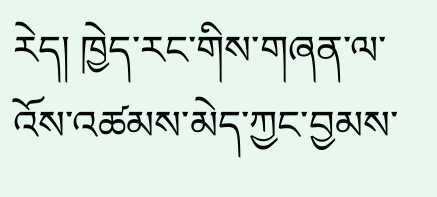རེད། ཁྱེད་རང་གིས་གཞན་ལ་འོས་འཚམས་མེད་ཀྱང་བྱམས་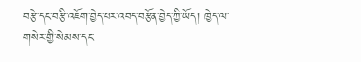བརྩེ་དང་བརྩི་འཇོག་བྱེད་པར་འབད་བརྩོན་བྱེད་ཀྱི་ཡོད། ཁྱེད་ལ་གསེར་གྱི་སེམས་དང་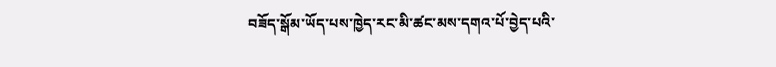བཟོད་སྒོམ་ཡོད་པས་ཁྱེད་རང་མི་ཚང་མས་དགའ་པོ་བྱེད་པའི་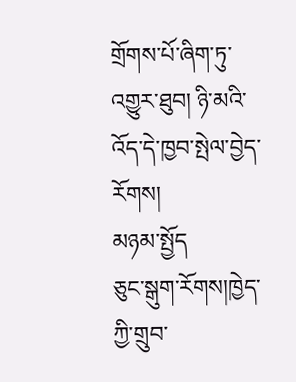གྲོགས་པོ་ཞིག་ཏུ་འགྱུར་ཐུབ། ཉི་མའི་འོད་དེ་ཁྱབ་སྤེལ་བྱེད་རོགས།
མཉམ་སྤྱོད
ཅུང་སྒུག་རོགས།ཁྱེད་ཀྱི་གྲུབ་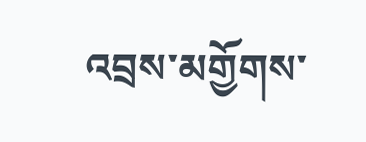འབྲས་མགྱོགས་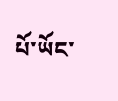པོ་ཡོང་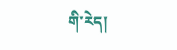གི་རེད།